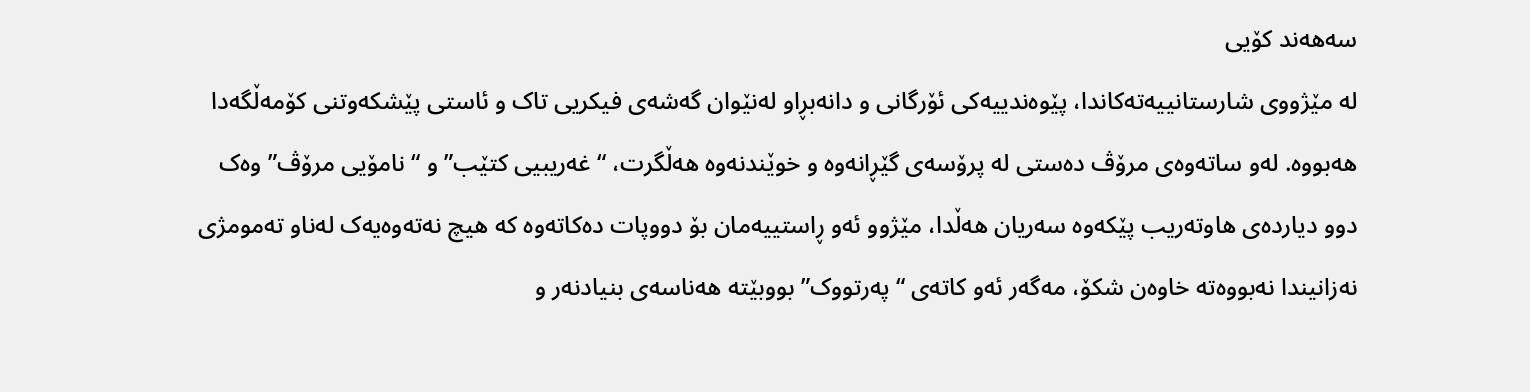سەهەند کۆیی
لە مێژووی شارستانییەتەکاندا، پێوەندییەکی ئۆرگانی و دانەبڕاو لەنێوان گەشەی فیکریی تاک و ئاستی پێشکەوتنی کۆمەڵگەدا هەبووە. لەو ساتەوەی مرۆڤ دەستی لە پرۆسەی گێڕانەوە و خوێندنەوە هەڵگرت، “غەریبیی کتێب” و “نامۆیی مرۆڤ” وەک دوو دیاردەی هاوتەریب پێکەوە سەریان هەڵدا، مێژوو ئەو ڕاستییەمان بۆ دووپات دەکاتەوە کە هیچ نەتەوەیەک لەناو تەمومژی نەزانیندا نەبووەتە خاوەن شکۆ، مەگەر ئەو کاتەی “پەرتووک” بووبێتە هەناسەی بنیادنەر و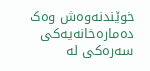خوێندنەوەش وەک دەمارەخانەیەکی سەرەکی لە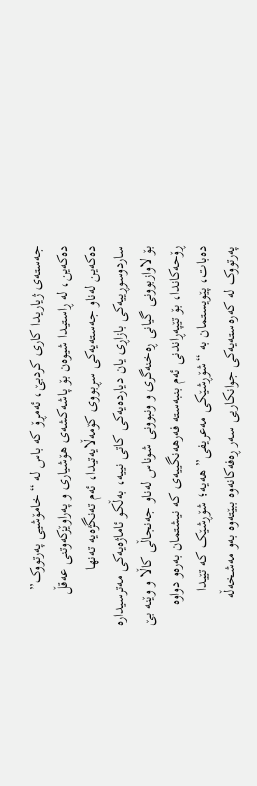جەستەی ژیاریدا کاری کردبێ، ئەمڕۆ کە باس لە “خامۆشیی پەرتووک” دەکەین، لە ڕاستیدا شیوەن بۆ پاشەکشەی هۆشیاری و پەراوێزکەوتنی عەقڵ دەکەین لەناو جەستەیەکی سڕبووی کۆمەڵایەتیدا، ئەم تەنگژەیە تەنها ساردوسوڕییەکی بازاڕی یان دیاردەیەکی کاتی نییە، بەڵکو ئاماژەیەکی مەترسیدارە بۆ لاوازبوونی گیانی ڕەخنەگری و ونبوونی شوناس لەناو جەنجاڵی کاڵا و وێنە بێ ڕۆحەکاندا، بۆ تێپەڕاندنی ئەم بنبەستە فەرهەنگییەی کە نیشتمان بەرەو دواوە دەبات، پێویستمان بە “شۆڕشێکی مەعریفی” هەیە؛ شۆڕشێک کە تێیدا پەرتووک لە کەرەستەیەکی جوانکاریی سەر ڕەفەکانەوە ببێتەوە بەو مەشخەڵە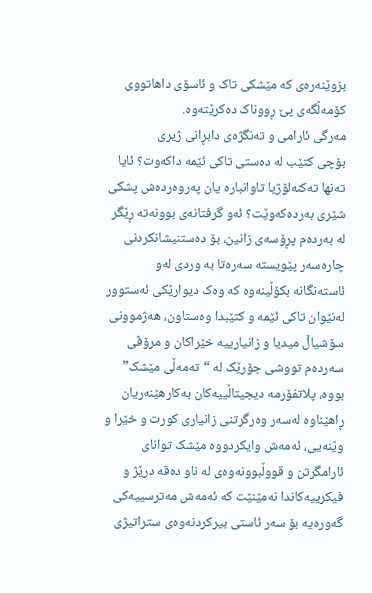بزوێنەرەی کە مێشکی تاک و ئاسۆی داهاتووی کۆمەڵگەی پێ ڕووناک دەکرێتەوە.
مەرگی ئارامی و تەنگژەی دابڕانی ژیری
بۆچی کتێب لە دەستی تاکی ئێمە داکەوت؟ ئایا تەنها تەکنەلۆژیا تاوانبارە یان پەروەردەش پشکی شێری بەردەکەوێت؟ ئەو گرفتانەی بوونەتە ڕێگر لە بەردەم پڕۆسەی زانین، بۆ دەستنیشانکردنی چارەسەر پێویستە سەرەتا بە وردی لەو ئاستەنگانە بکۆڵینەوە کە وەک دیوارێکی ئەستوور لەنێوان تاکی ئێمە و کتێبدا وەستاون، هەژموونی سۆشیاڵ میدیا و زانیارییە خێراکان و مرۆڤی سەردەم تووشی جۆرێک لە “تەمەڵی مێشک” بووە، پلاتفۆرمە دیجیتاڵییەکان بەکارهێنەریان ڕاهێناوە لەسەر وەرگرتنی زانیاری کورت و خێرا و وێنەیی، ئەمەش وایکردووە مێشک توانای ئارامگرتن و قووڵبوونەوەی لە ناو دەقە درێژ و فیکرییەکاندا نەمێنێت کە ئەمەش مەترسییەکی گەورەیە بۆ سەر ئاستی بیرکردنەوەی ستراتیژی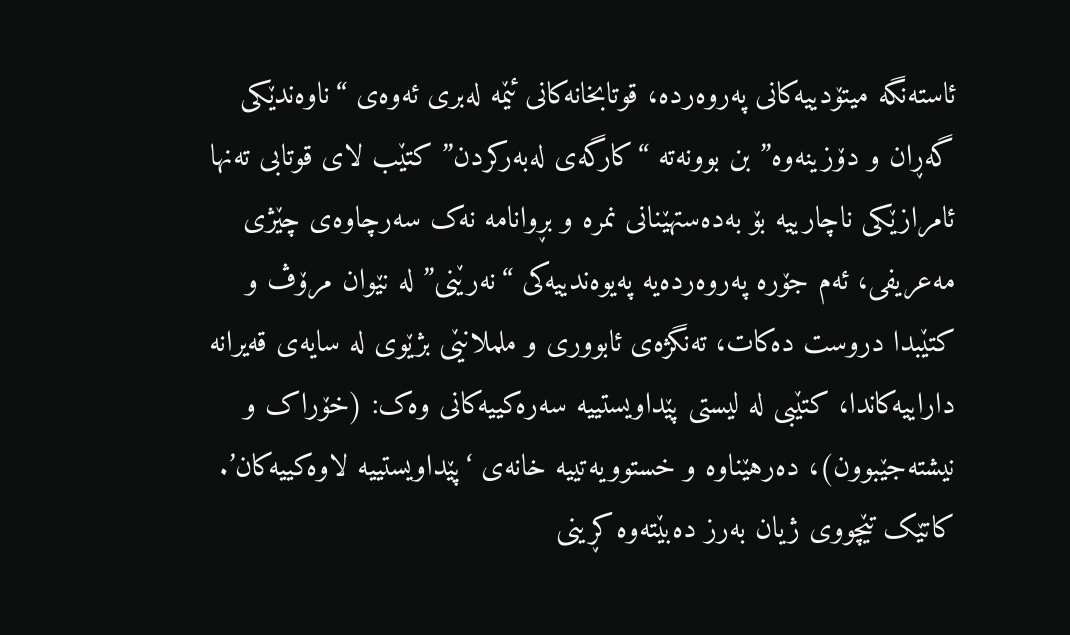ئاستەنگە میتۆدییەکانی پەروەردە، قوتابخانەکانی ئێمە لەبری ئەوەی “ناوەندێکی گەڕان و دۆزینەوە” بن بوونەتە “کارگەی لەبەرکردن” کتێب لای قوتابی تەنها ئامرازێکی ناچارییە بۆ بەدەستهێنانی نمرە و بڕوانامە نەک سەرچاوەی چێژی مەعریفی، ئەم جۆرە پەروەردەیە پەیوەندییەکی “نەرێنی” لە نێوان مرۆڤ و کتێبدا دروست دەکات، تەنگژەی ئابووری و ململانێی بژێوی لە سایەی قەیرانە داراییەکاندا، کتێبی لە لیستی پێداویستییە سەرەکییەکانی وەک: (خۆراک و نیشتەجێبوون)، دەرهێناوە و خستوویەتییە خانەی ‘پێداویستییە لاوەکییەکان’. کاتێک تێچووی ژیان بەرز دەبێتەوە کڕینی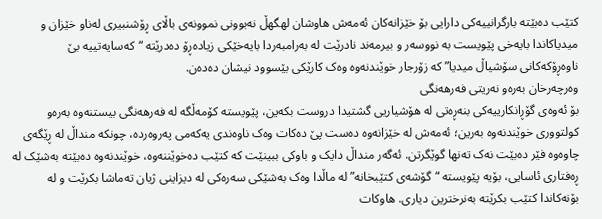کتێب دەبێتە بارگرانییەکی دارایی بۆ خێزانەکان ئەمەش هاوشان لهگهڵ نەبوونی نموونەی باڵای ڕۆشنبیری لەناو خێزان و میدیاکاندا بایەخی پێویست بە نووسەر و بیرمەند نادرێت لە بەرامبەردا بایەخێکی زیادەڕۆ دەدرێتە “کەسایەتییە بێ ناوەڕۆکەکانی سۆشیاڵ میدیا” کە زۆرجار خوێندنەوە وەک کارێکی بێسوود نیشان دەدەن.
وەرچەرخان بەرەو نەریتی فەرهەنگی
بۆ ئەوەی گۆڕانکارییەکی بنەڕەتی لە هۆشیاریی گشتیدا دروست بکەین، پێویستە کۆمەڵگە لە فەرهەنگی بیستنەوە بەرەو کولتووری خوێندنەوە بەرین؛ ئەمەش لە خێزانەوە دەست پێ دەکات وەک ناوەندی یەکەمی پەروەردە، چونکە منداڵ لە ڕێگەی چاوەوە فێر دەبێت نەک تەنها گوێگرتن. ئەگەر منداڵ دایک و باوکی ببینێت کە کتێب دەخوێننەوە، خوێندنەوە دەبێتە بەشێک لە ڕەفتاری ئاسایی، بۆیه پێویستە “گۆشەی کتێبخانە” لە ماڵدا وەک بەشێکی سەرەکی لە دیزاینی ژیان تەماشا بکرێت و لە بۆنەکاندا کتێب بکرێتە بەنرخترین دیاری. هاوکات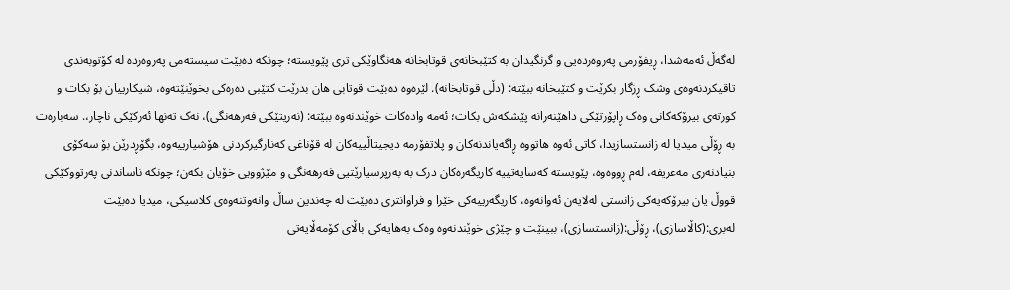لەگەڵ ئەمەشدا، ڕیفۆرمی پەروەردەیی و گرنگیدان بە کتێبخانەی قوتابخانە هەنگاوێکی تری پێویستە؛ چونکە دەبێت سیستەمی پەروەردە لە کۆتوبەندی تاقیکردنەوەی وشک ڕزگار بکرێت و کتێبخانە ببێتە: (دڵی قوتابخانە). لێرەوە دەبێت قوتابی هان بدرێت کتێبی دەرەکی بخوێنێتەوە، شیکارییان بۆ بکات و کورتەی بیرۆکەکانی وەک ڕاپۆرتێکی داهێنەرانە پێشکەش بکات؛ ئەمە وادەکات خوێندنەوە ببێتە: (نەریتێکی فەرهەنگی)، نەک تەنها ئەرکێکی ناچار،. سەبارەت بە ڕۆڵی میدیا لە زانستسازیدا، کاتی ئەوە هاتووە ڕاگەیاندنەکان و پلاتفۆرمە دیجیتاڵییەکان لە قۆناغی کەنارگیرکردنی هۆشیارییەوە، بگۆڕدرێن بۆ سەکۆی بنیادنەری مەعریفە، لەم ڕووەوە، پێویستە کەسایەتییە کاریگەرەکان درک بە بەرپرسیارێتیی فەرهەنگی و مێژوویی خۆیان بکەن؛ چونکە ناساندنی پەرتووکێکی قووڵ یان بیرۆکەیەکی زانستی لەلایەن ئەوانەوە، کاریگەرییەکی خێرا و فراوانتری دەبێت لە چەندین ساڵ وانەوتنەوەی کلاسیکی، میدیا دەبێت لەبری:(کاڵاسازی)، ڕۆڵی:(زانستسازی)، ببینێت و چێژی خوێندنەوە وەک بەهایەکی باڵای کۆمەڵایەتی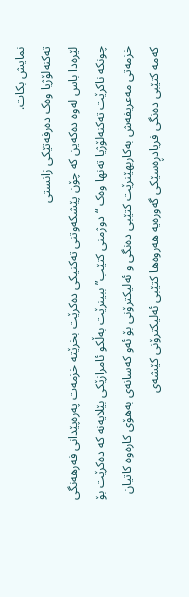نمایش بکات.
تەکنەلۆژیا وەک دەرفەتێکی زانستی
لێرەدا باس لەوە دەکەین کە چۆن پێشکەوتنی تەکنیکی دەکرێت بخرێتە خزمەت پەرەپێدانی فەرهەنگی چونکە ناکرێت تەکنەلۆژیا تەنها وەک “دوژمنی کتێب” ببینرێت بەڵکو ئامرازێکی بێلایەنە کە دەکرێت بۆ خزمەتی مەعریفەش بەکاربهێنرێت کتێبی دەنگی و ئەلیکترۆنی بۆ ئەو کەسانەی بەهۆی کارەوە کاتیان کەمە کتێبی دەنگی فریادڕەسێکی گەورەیە هەروەها کتێبی ئەلیکترۆنی کێشەی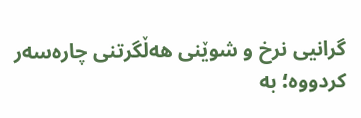گرانیی نرخ و شوێنی هەڵگرتنی چارەسەر کردووە؛ بە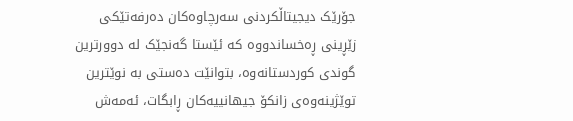جۆرێک دیجیتاڵکردنی سەرچاوەکان دەرفەتێکی زێڕینی ڕەخساندووە کە ئێستا گەنجێک لە دوورترین گوندی کوردستانەوە، بتوانێت دەستی بە نوێترین توێژینەوەی زانکۆ جیهانییەکان ڕابگات، ئەمەش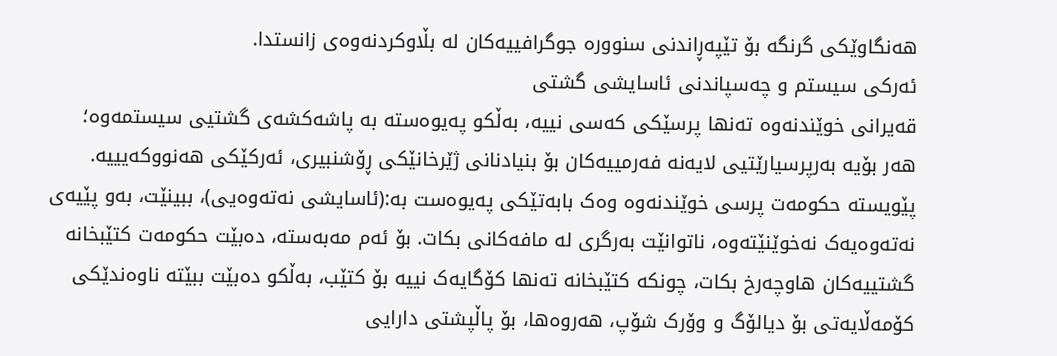هەنگاوێکی گرنگە بۆ تێپەڕاندنی سنوورە جوگرافییەکان لە بڵاوکردنەوەی زانستدا.
ئەرکی سیستم و چەسپاندنی ئاسایشی گشتی
قەیرانی خوێندنەوە تەنها پرسێکی کەسی نییە، بەڵکو پەیوەستە بە پاشەکشەی گشتیی سیستمەوە؛ هەر بۆیە بەرپرسیارێتیی لایەنە فەرمییەکان بۆ بنیادنانی ژێرخانێکی ڕۆشنبیری، ئەرکێکی هەنووکەیییە. پێویستە حکومەت پرسی خوێندنەوە وەک بابەتێکی پەیوەست بە:(ئاسایشی نەتەوەیی)، ببینێت، بەو پێیەی نەتەوەیەک نەخوێنێتەوە، ناتوانێت بەرگری لە مافەکانی بکات. بۆ ئەم مەبەستە، دەبێت حکومەت کتێبخانە گشتییەکان هاوچەرخ بکات، چونکە کتێبخانە تەنها کۆگایەک نییە بۆ کتێب، بەڵکو دەبێت ببێتە ناوەندێکی کۆمەڵایەتی بۆ دیالۆگ و وۆرک شۆپ، هەروەها، بۆ پاڵپشتی دارایی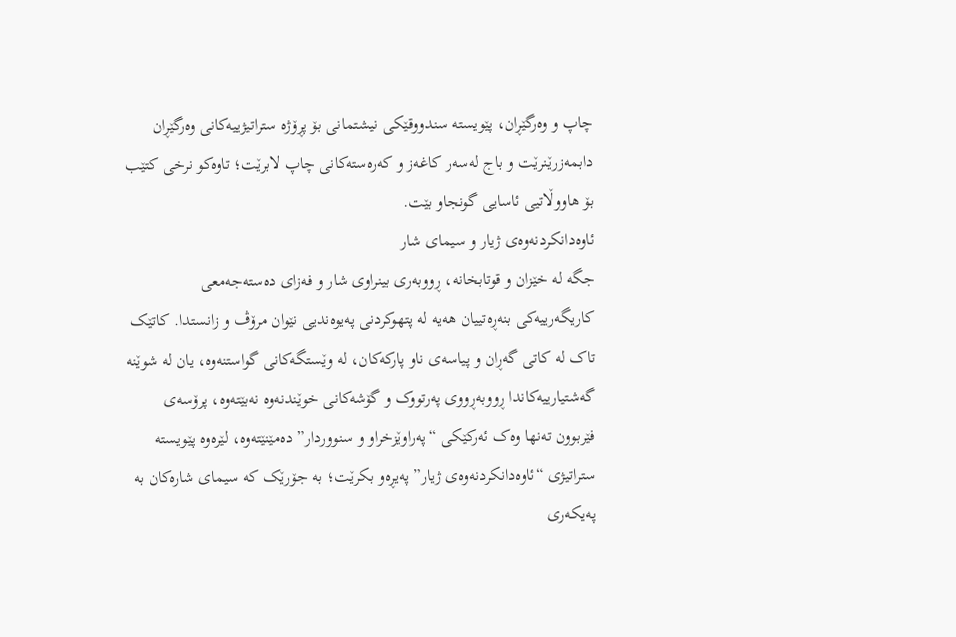چاپ و وەرگێڕان، پێویستە سندووقێکی نیشتمانی بۆ پڕۆژە ستراتیژییەکانی وەرگێڕان دابمەزرێنرێت و باج لەسەر کاغەز و کەرەستەکانی چاپ لابرێت؛ تاوەکو نرخی کتێب بۆ هاووڵاتیی ئاسایی گونجاو بێت.
ئاوەدانکردنەوەی ژیار و سیمای شار
جگە لە خێزان و قوتابخانە، ڕووبەری بینراوی شار و فەزای دەستەجەمعی کاریگەرییەکی بنەڕەتییان هەیە لە پتهوکردنی پەیوەندیی نێوان مرۆڤ و زانستدا. کاتێک تاک لە کاتی گەڕان و پیاسەی ناو پارکەکان، لە وێستگەکانی گواستنەوە، یان لە شوێنە گەشتیارییەکاندا ڕووبەڕووی پەرتووک و گۆشەکانی خوێندنەوە نەبێتەوە، پرۆسەی فێربوون تەنها وەک ئەرکێکی “پەراوێزخراو و سنووردار” دەمێنێتەوە، لێرەوە پێویستە ستراتیژی “ئاوەدانکردنەوەی ژیار” پەیڕەو بکرێت؛ بە جۆرێک کە سیمای شارەکان بە پەیکەری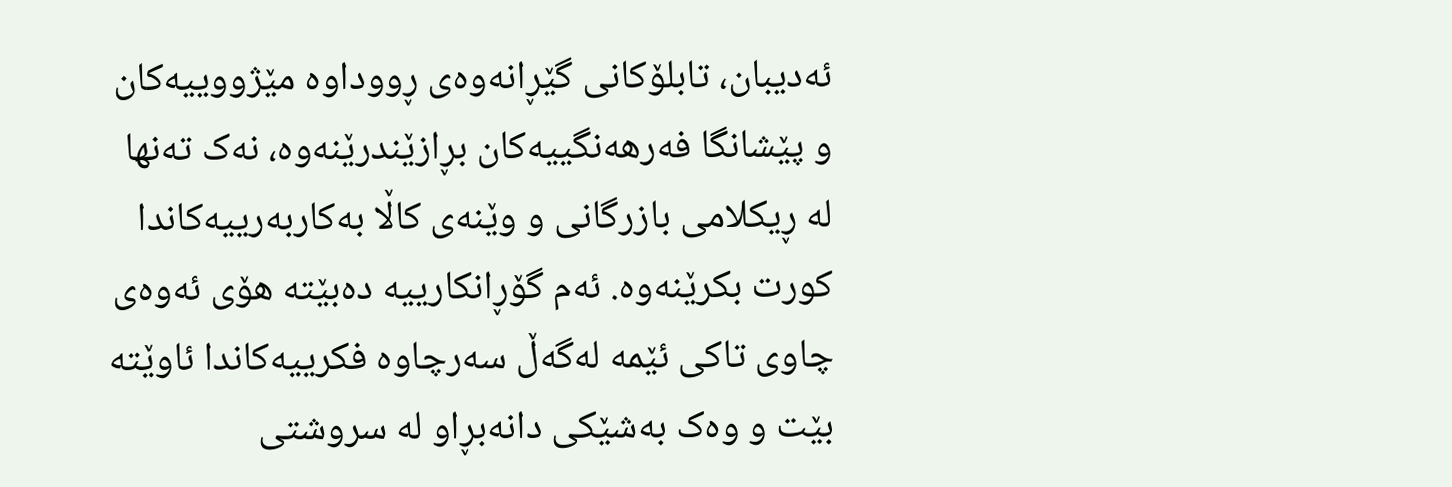ئەدیبان، تابلۆکانی گێڕانەوەی ڕووداوە مێژووییەکان و پێشانگا فەرهەنگییەکان بڕازێندرێنەوە، نەک تەنها لە ڕیکلامی بازرگانی و وێنەی کاڵا بەکاربەرییەکاندا کورت بکرێنەوە. ئەم گۆڕانکارییە دەبێتە هۆی ئەوەی چاوی تاکی ئێمە لەگەڵ سەرچاوە فکرییەکاندا ئاوێتە بێت و وەک بەشێکی دانەبڕاو لە سروشتی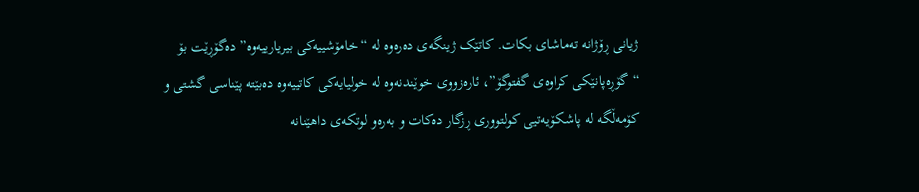ژیانی ڕۆژانە تەماشای بکات. کاتێک ژینگەی دەرەوە لە “خامۆشییەکی بیریارییەوە” دەگۆڕێت بۆ “گۆڕەپانێکی کراوەی گفتوگۆ”، ئارەزووی خوێندنەوە لە خولیایەکی کاتییەوە دەبێتە پێناسی گشتی و کۆمەڵگە لە پاشکۆیەتیی کولتووری ڕزگار دەکات و بەرەو لوتکەی داهێنانە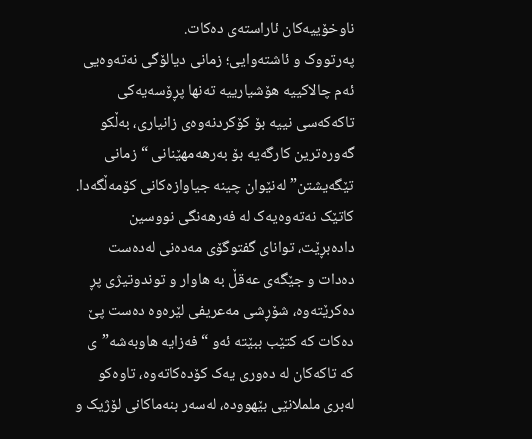ناوخۆییەکان ئاراستەی دەکات.
پەرتووک و ئاشتەوایی؛ زمانی دیالۆگی نەتەوەیی
ئەم چالاکییە هۆشیارییە تەنها پڕۆسەیەکی تاکەکەسی نییە بۆ کۆکردنەوەی زانیاری، بەڵکو گەورەترین کارگەیە بۆ بەرهەمهێنانی “زمانی تێگەیشتن” لەنێوان چینە جیاوازەکانی کۆمەڵگەدا. کاتێک نەتەوەیەک لە فەرهەنگی نووسین دادەبڕێت، توانای گفتوگۆی مەدەنی لەدەست دەدات و جێگەی عەقڵ بە هاوار و توندوتیژی پڕ دەکرێتەوە، شۆڕشی مەعریفی لێرەوە دەست پێ دەکات کە کتێب ببێتە ئەو “فەزایە هاوبەشە”ی کە تاکەکان لە دەوری یەک کۆدەکاتەوە، تاوەکو لەبری ململانێی بێهوودە، لەسەر بنەماکانی لۆژیک و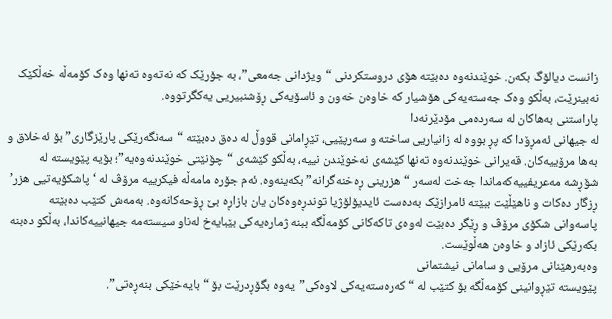زانست دیالۆگ بکەن. خوێندنەوە دەبێتە هۆی دروستکردنی “ویژدانی جەمعی”، بە جۆرێک کە نەتەوە تەنها وەک کۆمەڵە خەڵکێک نەبینرێت، بەڵکو وەک جەستەیەکی هۆشیار کە خاوەن خەون و ئاسۆیەکی ڕۆشنبیریی یەکگرتووە.
پاراستنی بەهاکان لە سەردەمی مۆدێرنەدا
لە جیهانی ئەمڕۆدا کە پڕ بووە لە زانیاریی ساختە و سەرپێیی، تێڕامانی قووڵ لە دەق دەبێتە “سەنگەرێکی پارێزگاری” بۆ ئەخلاق و بەها مرۆییەکان. قەیرانی خوێندنەوە تەنها کێشەی نەخوێندن نییە، بەڵکو کێشەی “چۆنێتی خوێندنەوەیە”؛ بۆیە پێویستە لە شۆڕشە مەعریفییەکەماندا جەخت لەسەر “هزرینی ڕەخنەگرانە” بکەینەوە. ئەم جۆرە مامەڵە فیکرییە مرۆڤ لە ‘پاشکۆیەتیی هزر’ ڕزگار دەکات و ناهێڵێت ببێتە ئامرازێک بەدەست ئایدیۆلۆژیا توندڕەوەکان یان بازاڕە بێ ڕۆحەکانەوە. بەمەش کتێب دەبێتە پاسەوانی شکۆی مرۆڤ و ڕێگر دەبێت لەوەی تاکەکانی کۆمەڵگە ببنە ژمارەیەکی بێبایەخ لەناو سیستەمە جیهانییەکاندا، بەڵکو دەبنە بکەرێکی ئازاد و خاوەن هەڵوێست.
وەبەرهێنانی مرۆیی و سامانی نیشتمانی
پێویستە تێڕوانینی کۆمەڵگە بۆ کتێب لە “کەرەستەیەکی لاوەکی”یەوە بگۆڕدرێت بۆ “بایەخێکی بنەڕەتی”.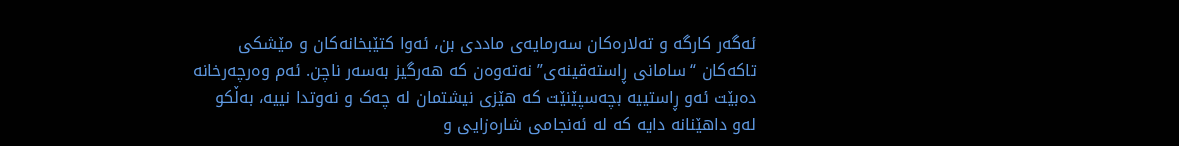ئەگەر کارگە و تەلارەکان سەرمایەی ماددی بن، ئەوا کتێبخانەکان و مێشکی تاکەکان “سامانی ڕاستەقینەی” نەتەوەن کە هەرگیز بەسەر ناچن. ئەم وەرچەرخانە دەبێت ئەو ڕاستییە بچەسپێنێت کە هێزی نیشتمان لە چەک و نەوتدا نییە، بەڵکو لەو داهێنانە دایە کە لە ئەنجامی شارەزایی و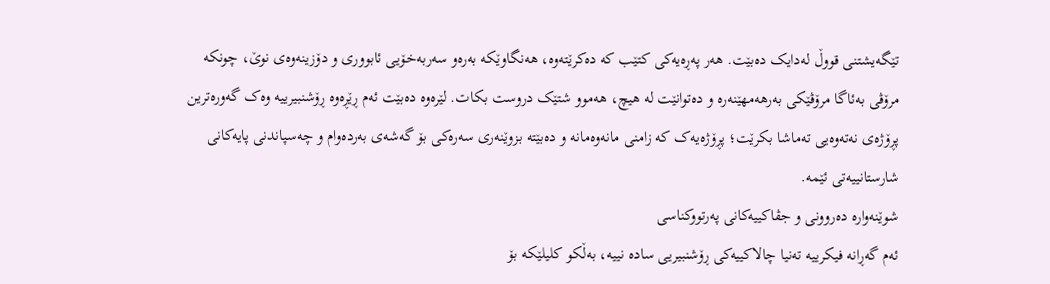تێگەیشتنی قووڵ لەدایک دەبێت. هەر پەڕەیەکی کتێب کە دەکرێتەوە، هەنگاوێکە بەرەو سەربەخۆیی ئابووری و دۆزینەوەی نوێ، چونکە مرۆڤی بەئاگا مرۆڤێکی بەرهەمهێنەرە و دەتوانێت لە هیچ، هەموو شتێک دروست بکات. لێرەوە دەبێت ئەم ڕێڕەوە ڕۆشنبیرییە وەک گەورەترین پڕۆژەی نەتەوەیی تەماشا بکرێت؛ پڕۆژەیەک کە زامنی مانەوەمانە و دەبێتە بزوێنەری سەرەکی بۆ گەشەی بەردەوام و چەسپاندنی پایەکانی شارستانییەتی ئێمە.
شوێنەوارە دەروونی و جڤاکییەکانی پەرتووکناسی
ئەم گەڕانە فیکرییە تەنیا چالاکییەکی ڕۆشنبیریی سادە نییە، بەڵکو کلیلێکە بۆ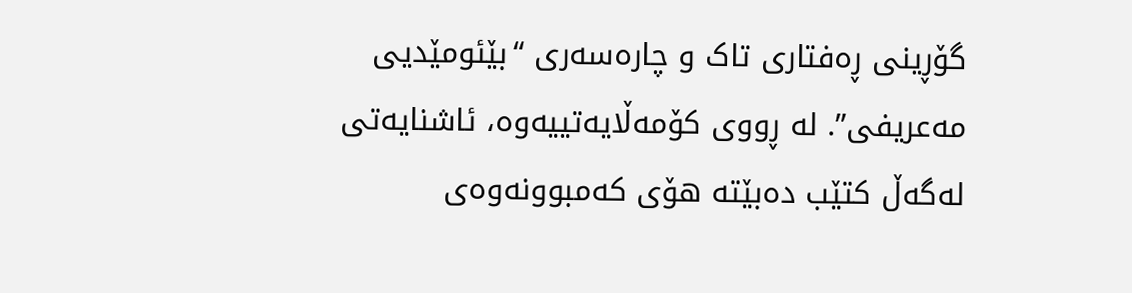گۆڕینی ڕەفتاری تاک و چارەسەری “بێئومێدیی مەعریفی”. لە ڕووی کۆمەڵایەتییەوە، ئاشنایەتی لەگەڵ کتێب دەبێتە هۆی کەمبوونەوەی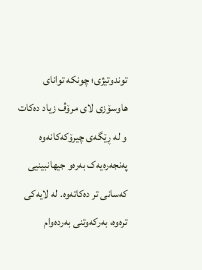توندوتیژی؛ چونکە توانای هاوسۆزی لای مرۆڤ زیاد دەکات و لە ڕێگەی چیرۆکەکانەوە پەنجەرەیەک بەرەو جیهانبینیی کەسانی تر دەکاتەوە. لە لایەکی ترەوە، بەرکەوتنی بەردەوام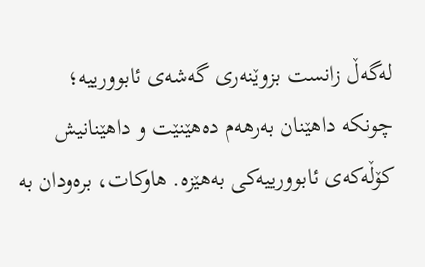لەگەڵ زانست بزوێنەری گەشەی ئابوورییە؛ چونکە داهێنان بەرهەم دەهێنێت و داهێنانیش کۆڵەکەی ئابوورییەکی بەهێزە. هاوکات، برەودان بە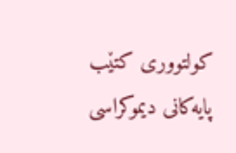کولتووری کتێب پایەکانی دیموکراسی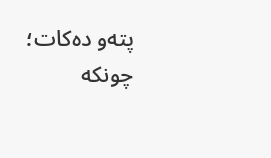پتەو دەکات؛ چونکە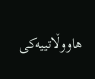هاووڵاتییەکی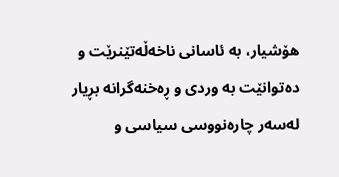هۆشیار، بە ئاسانی ناخەڵەتێنرێت و دەتوانێت بە وردی و ڕەخنەگرانە بڕیار لەسەر چارەنووسی سیاسی و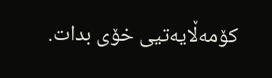کۆمەڵایەتیی خۆی بدات.